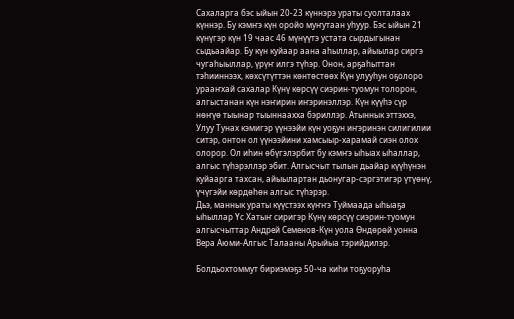Сахаларга бэс ыйын 20-23 күннэрэ ураты суолталаах күннэр. Бу кэмҥэ күн оройо муҥутаан уһуур. Бэс ыйын 21 күнүгэр күн 19 чаас 46 мүнүүтэ устата сырдыгынан сыдьаайар. Бу күн куйаар аана аһыллар, айыылар сиргэ чугаһыыллар, үрүҥ илгэ түһэр. Онон, арҕаһыттан тэһииннээх, көхсүтүттэн көнтөстөөх Күн улууһун оҕолоро урааҥхай сахалар Күнү көрсүү сиэрин-туомун толорон, алгыстанан күн нэҥирин иҥэринэллэр. Күн күүһэ сүр нөҥүө тыынар тыыннаахха бэриллэр. Атыннык эттэххэ, Улуу Тунах кэмигэр үүнээйи күн уоҕун иҥэринэн силигилии ситэр, онтон ол үүнээйини хамсыыр-харамай сиэн олох олорор. Ол иһин өбүгэлэрбит бу кэмҥэ ыһыах ыһаллар, алгыс түһэрэллэр эбит. Алгысчыт тылын дьайар күүһүнэн куйаарга тахсан, айыылартан дьонугар-сэргэтигэр үтүөнү, үчүгэйи көрдөһөн алгыс түһэрэр.
Дьэ, маннык ураты күүстээх күҥҥэ Туймаада ыһыаҕа ыһыллар Үс Хатыҥ сиригэр Күнү көрсүү сиэрин-туомун алгысчыттар Андрей Семенов-Күн уола Өндөрөй уонна Вера Аюми-Алгыс Талааны Арыйыа тэрийдилэр.

Болдьохтоммут бириэмэҕэ 50-ча киһи тоҕуоруһа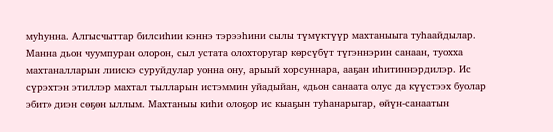муһунна. Алгысчыттар билсиһии кэннэ тэрээһини сылы түмүктүүр махтаныыга туһаайдылар. Манна дьон чуумпуран олорон, сыл устата олохторугар көрсүбүт түгэннэрин санаан, туохха махтаналларын лиискэ суруйдулар уонна ону, арыый хорсуннара, ааҕан иһитиннэрдилэр. Ис сүрэхтэн этиллэр махтал тылларын истэммин уйадыйан, «дьон санаата олус да күүстээх буолар эбит» диэн сөҕөн ыллым. Махтаныы киһи олоҕор ис кыаҕын туһанарыгар, өйүн-санаатын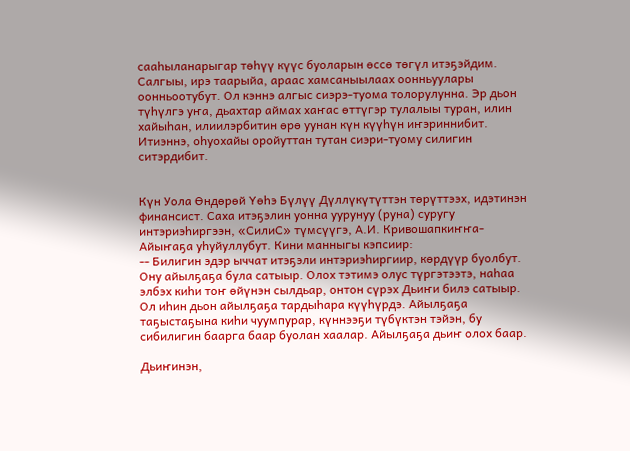сааһыланарыгар төһүү күүс буоларын өссө төгүл итэҕэйдим. Салгыы, ирэ таарыйа, араас хамсаныылаах оонньуулары оонньоотубут. Ол кэннэ алгыс сиэрэ-туома толорулунна. Эр дьон түһүлгэ уҥа, дьахтар аймах хаҥас өттүгэр тулалыы туран, илин хайыһан, илиилэрбитин өрө уунан күн күүһүн иҥэриннибит. Итиэннэ, оһуохайы оройуттан тутан сиэри-туому силигин ситэрдибит.


Күн Уола Өндөрөй Үөһэ Бүлүү Дүллүкүтүттэн төрүттээх, идэтинэн финансист. Саха итэҕэлин уонна уурунуу (руна) суругу интэриэһиргээн, «СилиС» түмсүүгэ, А.И. Кривошапкиҥҥа-Айыҥаҕа уһуйуллубут. Кини манныгы кэпсиир:
-- Билигин эдэр ыччат итэҕэли интэриэһиргиир, көрдүүр буолбут. Ону айылҕаҕа була сатыыр. Олох тэтимэ олус түргэтээтэ, наһаа элбэх киһи тоҥ өйүнэн сылдьар, онтон сүрэх Дьиҥи билэ сатыыр. Ол иһин дьон айылҕаҕа тардыһара күүһүрдэ. Айылҕаҕа таҕыстаҕына киһи чуумпурар, күннээҕи түбүктэн тэйэн, бу сибилигин баарга баар буолан хаалар. Айылҕаҕа дьиҥ олох баар.

Дьиҥинэн,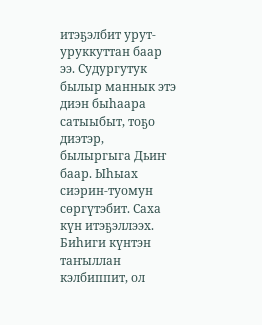итэҕэлбит урут-уруккуттан баар ээ. Судургутук былыр маннык этэ диэн быһаара сатыыбыт, тоҕо диэтэр, былыргыга Дьиҥ баар. Ыһыах сиэрин-туомун сөргүтэбит. Саха күн итэҕэллээх. Биһиги күнтэн таҥыллан кэлбиппит, ол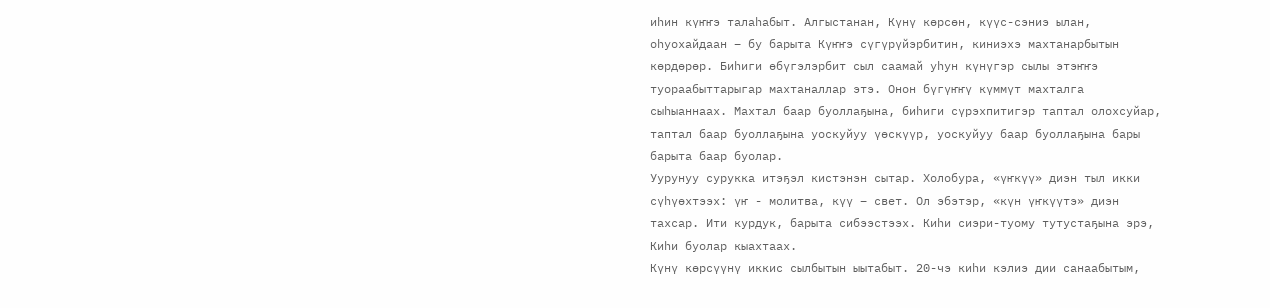иһин күҥҥэ талаһабыт. Алгыстанан, Күнү көрсөн, күүс-сэниэ ылан, оһуохайдаан – бу барыта Күҥҥэ сүгүрүйэрбитин, киниэхэ махтанарбытын көрдөрөр. Биһиги өбүгэлэрбит сыл саамай уһун күнүгэр сылы этэҥҥэ туораабыттарыгар махтаналлар этэ. Онон бүгүҥҥү күммүт махталга сыһыаннаах. Махтал баар буоллаҕына, биһиги сүрэхпитигэр таптал олохсуйар, таптал баар буоллаҕына уоскуйуу үөскүүр, уоскуйуу баар буоллаҕына бары барыта баар буолар.
Уурунуу сурукка итэҕэл кистэнэн сытар. Холобура, «үҥкүү» диэн тыл икки сүһүөхтээх: үҥ - молитва, күү – свет. Ол эбэтэр, «күн үҥкүүтэ» диэн тахсар. Ити курдук, барыта сибээстээх. Киһи сиэри-туому тутустаҕына эрэ, Киһи буолар кыахтаах.
Күнү көрсүүнү иккис сылбытын ыытабыт. 20-чэ киһи кэлиэ дии санаабытым,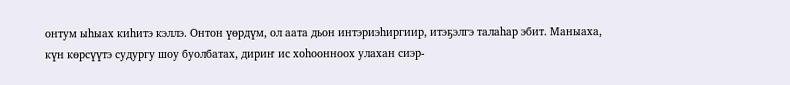онтум ыһыах киһитэ кэллэ. Онтон үөрдүм, ол аата дьон интэриэһиргиир, итэҕэлгэ талаһар эбит. Маныаха, күн көрсүүтэ судургу шоу буолбатах, дириҥ ис хоһоонноох улахан сиэр-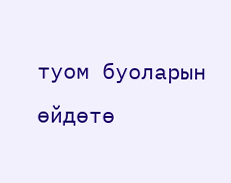туом буоларын өйдөтө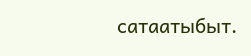сатаатыбыт.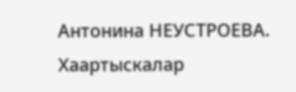Антонина НЕУСТРОЕВА.
Хаартыскалар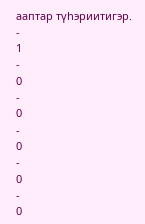ааптар түһэриитигэр.
-
1
-
0
-
0
-
0
-
0
-
0